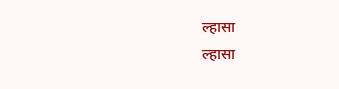ल्हासा
ल्हासा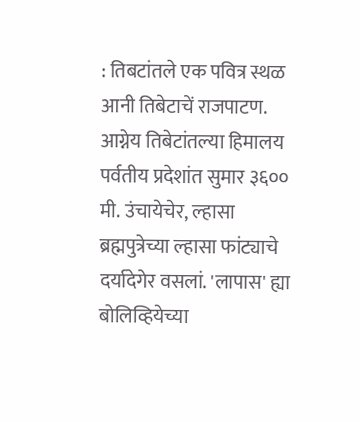: तिबटांतले एक पवित्र स्थळ आनी तिबेटाचें राजपाटण. आग्नेय तिबेटांतल्या हिमालय पर्वतीय प्रदेशांत सुमार ३६०० मी. उंचायेचेर, ल्हासा ब्रह्मपुत्रेच्या ल्हासा फांट्याचे दर्यादेगेर वसलां. 'लापास' ह्या बोलिव्हियेच्या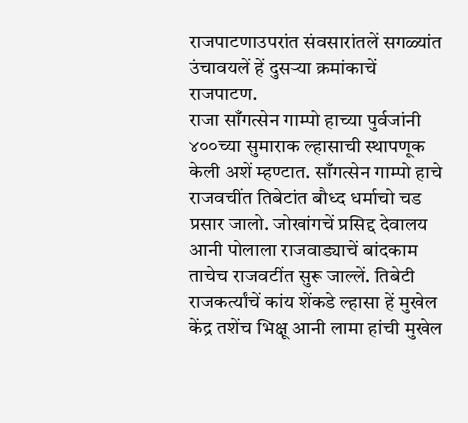राजपाटणाउपरांत संवसारांतलें सगळ्यांत उंचावयलें हें दुसऱ्या क्रमांकाचें राजपाटण.
राजा साँगत्सेन गाम्पो हाच्या पुर्वजांनी ४००च्या सुमाराक ल्हासाची स्थापणूक केली अशें म्हण्टात. साँगत्सेन गाम्पो हाचे राजवचींत तिबेटांत बौध्द धर्माचो चड प्रसार जालो. जोखांगचें प्रसिद्द देवालय आनी पोलाला राजवाड्याचें बांदकाम ताचेच राजवटींत सुरू जाल्लें. तिबेटी राजकर्त्यांचें कांय शेंकडे ल्हासा हें मुखेल केंद्र तशेंच भिक्षू आनी लामा हांची मुखेल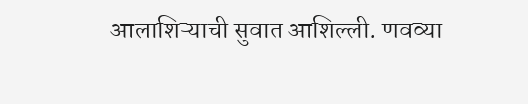आलाशिऱ्याची सुवात आशिल्ली. णवव्या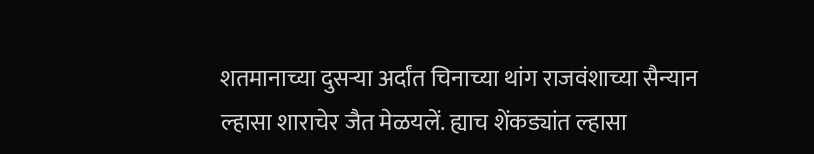शतमानाच्या दुसऱ्या अर्दांत चिनाच्या थांग राजवंशाच्या सैन्यान ल्हासा शाराचेर जैत मेळयलें. ह्याच शेंकड्यांत ल्हासा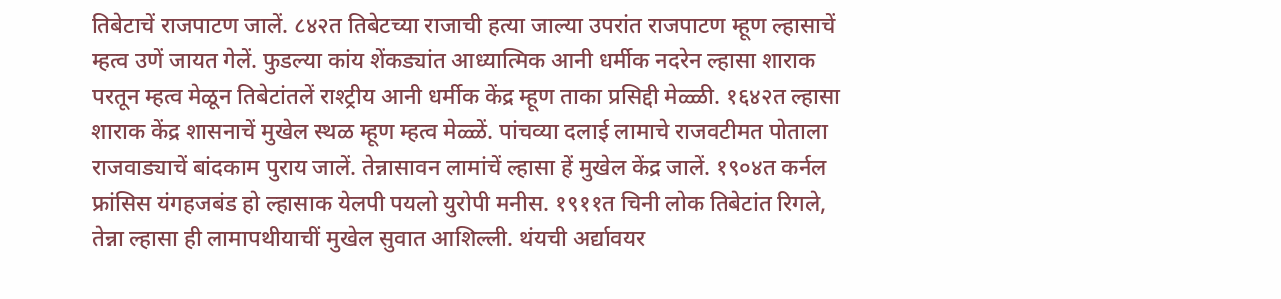तिबेटाचें राजपाटण जालें. ८४२त तिबेटच्या राजाची हत्या जाल्या उपरांत राजपाटण म्हूण ल्हासाचें म्हत्व उणें जायत गेलें. फुडल्या कांय शेंकड्यांत आध्यात्मिक आनी धर्मीक नदरेन ल्हासा शाराक परतून म्हत्व मेळून तिबेटांतलें राश्ट्रीय आनी धर्मीक केंद्र म्हूण ताका प्रसिद्दी मेळ्ळी. १६४२त ल्हासा शाराक केंद्र शासनाचें मुखेल स्थळ म्हूण म्हत्व मेळ्ळें. पांचव्या दलाई लामाचे राजवटीमत पोताला राजवाड्याचें बांदकाम पुराय जालें. तेन्नासावन लामांचें ल्हासा हें मुखेल केंद्र जालें. १९०४त कर्नल फ्रांसिस यंगहजबंड हो ल्हासाक येलपी पयलो युरोपी मनीस. १९११त चिनी लोक तिबेटांत रिगले, तेन्ना ल्हासा ही लामापथीयाचीं मुखेल सुवात आशिल्ली. थंयची अर्द्यावयर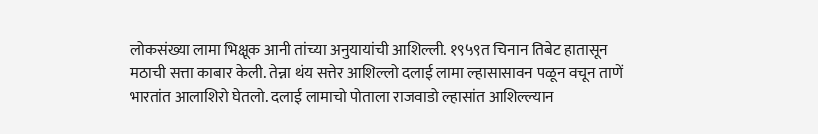लोकसंख्या लामा भिक्षूक आनी तांच्या अनुयायांची आशिल्ली. १९५९त चिनान तिबेट हातासून मठाची सत्ता काबार केली. तेन्ना थंय सत्तेर आशिल्लो दलाई लामा ल्हासासावन पळून वचून ताणें भारतांत आलाशिरो घेतलो. दलाई लामाचो पोताला राजवाडो ल्हासांत आशिल्ल्यान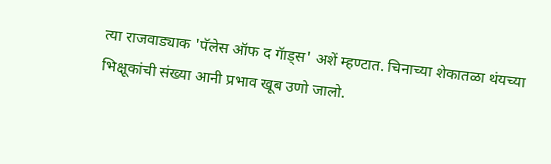त्या राजवाड्याक 'पॅलेस ऑफ द गॅाड्स' अशें म्हण्टात. चिनाच्या शेकातळा थंयच्या भिक्षूकांची संख्या आनी प्रभाव खूब उणो जालो.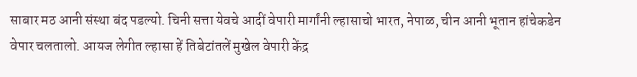साबार मठ आनी संस्था बंद पडल्यो. चिनी सत्ता येवचे आदीं वेपारी मार्गांनी ल्हासाचो भारत, नेपाळ, चीन आनी भूतान हांचेकडेन वेपार चलतालो. आयज लेगीत ल्हासा हें तिबेटांतलें मुखेल वेपारी केंद्र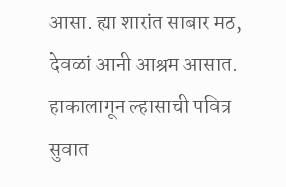आसा. ह्या शारांत साबार मठ, देवळां आनी आश्रम आसात. हाकालागून ल्हासाची पवित्र सुवात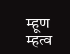म्हूण म्हत्व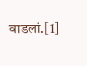वाडलां.[1]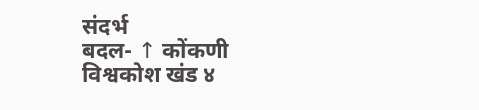संदर्भ
बदल- ↑ कोंकणी विश्वकोश खंड ४